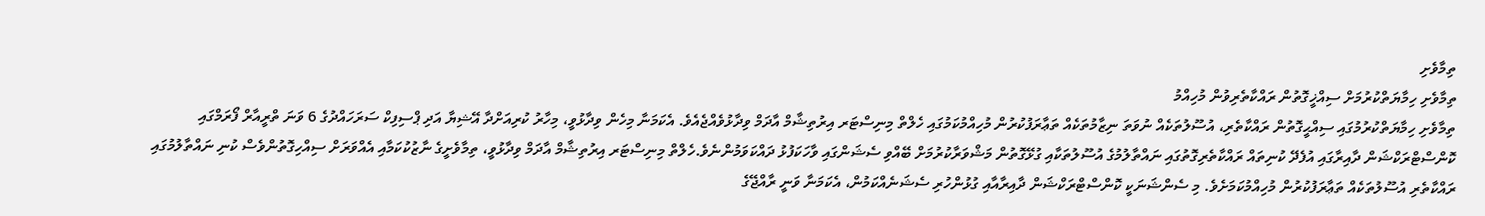ތިމާވެށި
ތިމާވެށި ހިމާޔަތްކުރުމަށް ސިއްޚީގޮތުން ރައްކާތެރިވުން މުހިއްމު
ތިމާވެށި ހިމާޔަތްކުރުމުގައި ސިއްޙީގޮތުން ރައްކާތެރި، އުސޫލުތަކެއް ނުވަތަ ނިޒާމުތަކެއް ތަޢާރަފުކުރުން މުހިއްމުކަމުގައި ހެލްތް މިނިސްޓަރ އިރުތިޝާމް އާދަމް ވިދާޅުވެއްޖެއެވެ. އެކަމަނާ މިހެން ވިދާޅުވީ، މިހާރު ކުރިއަށްދާ އޭޝިޔާ އަދި ޕްސިފިކް ސަރަހައްދުގެ 6 ވަނަ ތްރީއާރް ފޯރަމްގައި ކޮންސްޓްރަކްޝަން ދާއިރާގައި އުފެދޭ ކުނިތައް ރައްކާތެރިގޮތުގައި ނައްތާލުމުގެ އުސޫލުތަކާއި ގުޅޭގޮތުން މަޝްވަރާކުރުމަށް ބޭއްވި ސެޝަންގައި ވާހަކަފުޅު ދައްކަވަމުންނެވެ.ހެލްތް މިނިސްޓަރ އިރުތިޝާމް އާދަމް ވިދާޅުވީ، ތިމާވެށީގެ ނާޒުކުކަމާއި އެއްވަރަށް ސިއްހިގޮތުންވެސް ކުނި ނައްތާލުމުގައި ރައްކާތެރި އުސޫލުތަކެއް ތަޢާރަފުކުރުން މުހިއްމުކަމަށެވެ. މި ސެންޝަނަކީ ކޮންސްޓްރަކްޝަން ދާއިރާއާއި ގުޅުންހުރި ސެޝަނެއްކަމުން، އެކަމަނާ ވަނީ ރާއްޖޭގެ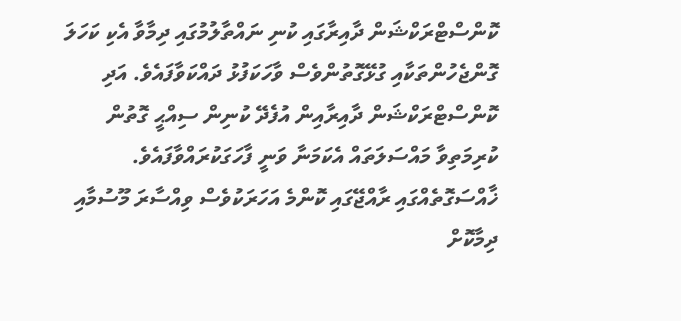ކޮންސްޓްރަކްޝަން ދާއިރާގައި ކުނި ނައްތާލުމުގައި ދިމާވާ އެކި ކަހަލަ ގޮންޖެހުންތަކާއި ގުޅޭގޮތުންވެސް ވާހަކަފުޅު ދައްކަވާފައެވެ. އަދި ކޮންސްޓްރަކްޝަން ދާއިރާއިން އުފެދޭ ކުނިން ސިއްޙީ ގޮތުން ކުރިމަތިވާ މައްސަލަތައް އެކަމަނާ ވަނީ ފާހަގަކުރައްވާފައެވެ. ޚާއްސަގޮތެއްގައި ރާއްޖޭގައި ކޮންމެ އަހަރަކުވެސް ވިއްސާރަ މޫސުމާއި ދިމާކޮށް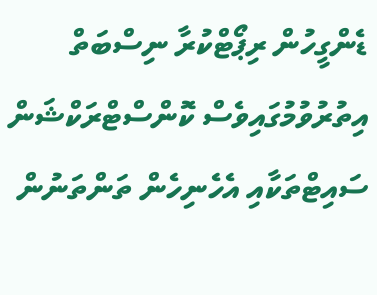ޑެންގީހުން ރިޕޯޓްކުރާ ނިސްބަތް އިތުރުވުމުގައިވެސް ކޮންސްޓްރަކްޝަން ސައިޓްތަކާއި އެހެނިހެން ތަންތަނުން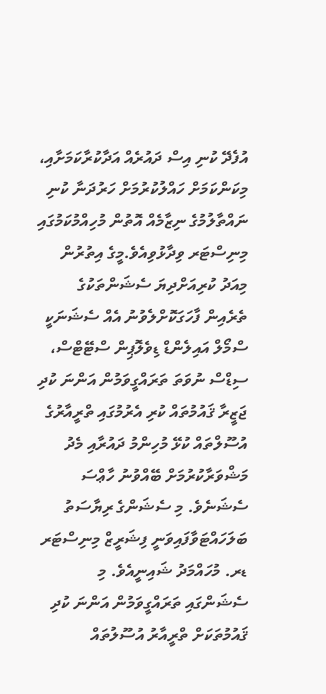އުފެދޭ ކުނި އިސް ދައުރެއް އަދާކުރާކަމަށާއި، މިކަންކަމަށް ހައްލުކުރުމަށް ހަރުދަނާ ކުނި ނައްތާލުމުގެ ނިޒާމެއް އޮތުން މުހިއްމުކަމުގައި މިނިސްޓަރ ވިދާޅުވިއެވެ.މީގެ އިތުރުން މިއަދު ކުރިއަށްދިޔަ ސެޝަންތަކުގެ ތެރެއިން ފާހަގަކޮށްލެވުނު އެއް ސެޝަނަކީ ސްމޯލް އައިލެންޑް ޑިވެލޮޕިން ސްޓޭޓްސް، ސިޑްސް ނުވަތަ ތަރައްގީވަމުން އަންނަ ކުދި ޖަޒީރާ ޤައުމުތައް ކުރި އެރުމުގައި ތްރީއާރުގެ އުސޫލްތައް ކުޅޭ މުހިންމު ދައުރާއި މެދު މަޝްވަރާކުރުމަށް ބޭއްވުނު ހާޢްސަ ސެޝަނެވެ. މި ސެޝަންގެ ރިޔާސަތު ބަލަހައްޓަވާފައިވަނީ ފިޝަރީޒް މިނިސްޓަރ ޑރ. މުހައްމަދު ޝައިނީއެވެ. މި ސެޝަންގައި ތަރައްގީވަމުން އަންނަ ކުދި ޤައުމުތަކަށް ތްރީއާރު އުސޫލުތައް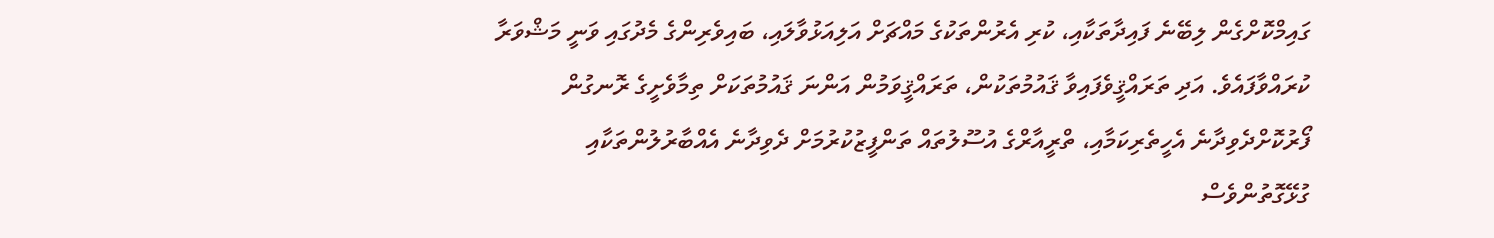ގައިމްކޮށްގެން ލިބޭނެ ފައިދާތަކާއި، ކުރި އެރުންތަކުގެ މައްޗަށް އަލިއަޅުވާލައި، ބައިވެރިންގެ މެދުގައި ވަނީ މަޝްވަރާ ކުރައްވާފައެވެ. އަދި ތަރައްޤީވެފައިވާ ޤައުމުތަކުން، ތަރައްޤީވަމުން އަންނަ ޤައުމުތަކަށް ތިމާވެށީގެ ރޮނގުން ފޯރުކޮށްދެވިދާނެ އެހީތެރިކަމާއި، ތްރީއާރްގެ އުސޫލުތައް ތަންފީޒުކުރުމަށް ދެވިދާނެ އެއްބާރުލުންތަކާއި ގުޅޭގޮތުންވެސް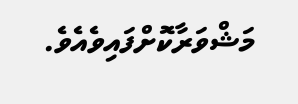މަޝްވަރާކޮށްފައިވެއެވެ.